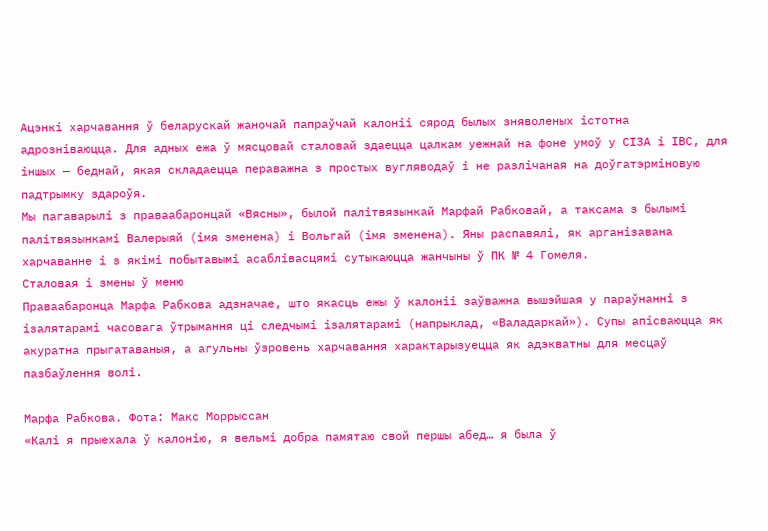Ацэнкі харчавання ў беларускай жаночай папраўчай калоніі сярод былых зняволеных істотна адрозніваюцца. Для адных ежа ў мясцовай сталовай здаецца цалкам уежнай на фоне умоў у СІЗА і ІВC, для іншых — беднай, якая складаецца пераважна з простых вугляводаў і не разлічаная на доўгатэрміновую падтрымку здароўя.
Мы пагаварылі з праваабаронцай «Вясны», былой палітвязынкай Марфай Рабковай, а таксама з былымі палітвязынкамі Валерыяй (імя зменена) і Вольгай (імя зменена). Яны распавялі, як арганізавана харчаванне і з якімі побытавымі асаблівасцямі сутыкаюцца жанчыны ў ПК № 4 Гомеля.
Сталовая і змены ў меню
Праваабаронца Марфа Рабкова адзначае, што якасць ежы ў калоніі заўважна вышэйшая у параўнанні з ізалятарамі часовага ўтрымання ці следчымі ізалятарамі (напрыклад, «Валадаркай»). Супы апісваюцца як акуратна прыгатаваныя, а агульны ўзровень харчавання характарызуецца як адэкватны для месцаў пазбаўлення волі.

Марфа Рабкова. Фота: Макс Моррыссан
«Калі я прыехала ў калонію, я вельмі добра памятаю свой першы абед… я была ў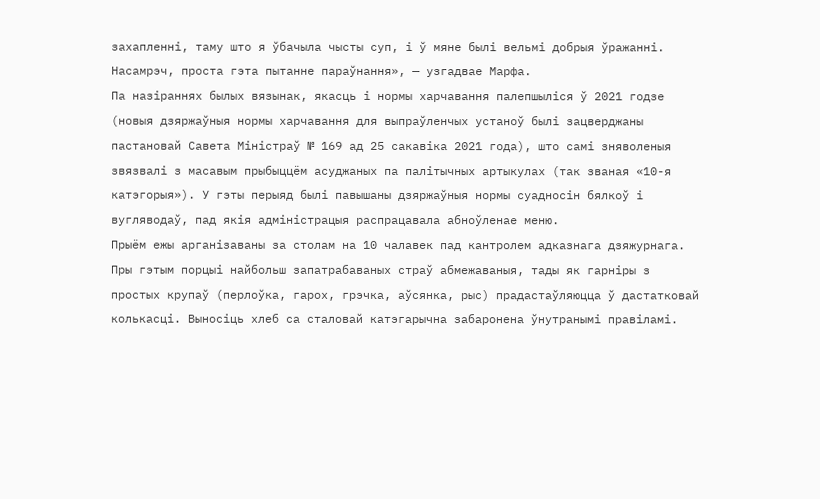захапленні, таму што я ўбачыла чысты суп, і ў мяне былі вельмі добрыя ўражанні. Насамрэч, проста гэта пытанне параўнання», — узгадвае Марфа.
Па назіраннях былых вязынак, якасць і нормы харчавання палепшыліся ў 2021 годзе (новыя дзяржаўныя нормы харчавання для выпраўленчых устаноў былі зацверджаны пастановай Савета Міністраў № 169 ад 25 сакавіка 2021 года), што самі зняволеныя звязвалі з масавым прыбыццём асуджаных па палітычных артыкулах (так званая «10-я катэгорыя»). У гэты перыяд былі павышаны дзяржаўныя нормы суадносін бялкоў і вугляводаў, пад якія адміністрацыя распрацавала абноўленае меню.
Прыём ежы арганізаваны за столам на 10 чалавек пад кантролем адказнага дзяжурнага. Пры гэтым порцыі найбольш запатрабаваных страў абмежаваныя, тады як гарніры з простых крупаў (перлоўка, гарох, грэчка, аўсянка, рыс) прадастаўляюцца ў дастатковай колькасці. Выносіць хлеб са сталовай катэгарычна забаронена ўнутранымі правіламі.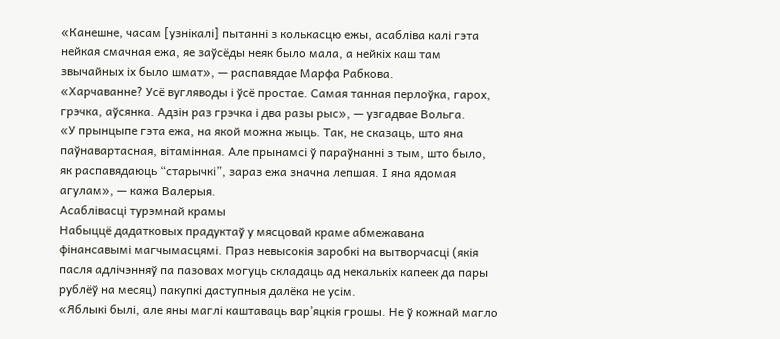«Канешне, часам [узнікалі] пытанні з колькасцю ежы, асабліва калі гэта нейкая смачная ежа, яе заўсёды неяк было мала, а нейкіх каш там звычайных іх было шмат», — распавядае Марфа Рабкова.
«Харчаванне? Усё вугляводы і ўсё простае. Самая танная перлоўка, гарох, грэчка, аўсянка. Адзін раз грэчка і два разы рыс», — узгадвае Вольга.
«У прынцыпе гэта ежа, на якой можна жыць. Так, не сказаць, што яна паўнавартасная, вітамінная. Але прынамсі ў параўнанні з тым, што было, як распавядаюць “старычкі”, зараз ежа значна лепшая. І яна ядомая агулам», — кажа Валерыя.
Асаблівасці турэмнай крамы
Набыццё дадатковых прадуктаў у мясцовай краме абмежавана фінансавымі магчымасцямі. Праз невысокія заробкі на вытворчасці (якія пасля адлічэнняў па пазовах могуць складаць ад некалькіх капеек да пары рублёў на месяц) пакупкі даступныя далёка не усім.
«Яблыкі былі, але яны маглі каштаваць вар’яцкія грошы. Не ў кожнай магло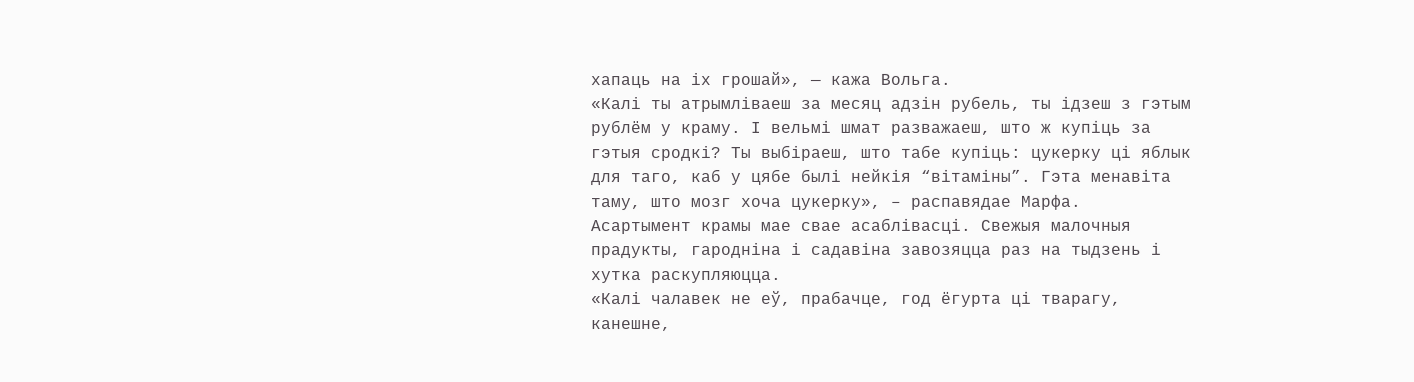хапаць на іх грошай», — кажа Вольга.
«Калі ты атрымліваеш за месяц адзін рубель, ты ідзеш з гэтым рублём у краму. І вельмі шмат разважаеш, што ж купіць за гэтыя сродкі? Ты выбіраеш, што табе купіць: цукерку ці яблык для таго, каб у цябе былі нейкія “вітаміны”. Гэта менавіта таму, што мозг хоча цукерку», – распавядае Марфа.
Асартымент крамы мае свае асаблівасці. Свежыя малочныя прадукты, гародніна і садавіна завозяцца раз на тыдзень і хутка раскупляюцца.
«Калі чалавек не еў, прабачце, год ёгурта ці тварагу, канешне,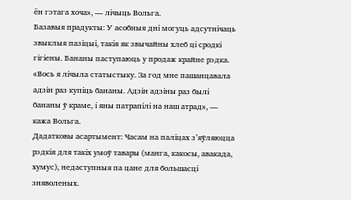ён гэтага хоча», — лічыць Вольга.
Базавыя прадукты: У асобныя дні могуць адсутнічаць звыклыя пазіцыі, такія як звычайны хлеб ці сродкі гігіены. Бананы паступаюць у продаж крайне рэдка.
«Вось я лічыла статыстыку. За год мне пашанцавала адзін раз купіць бананы. Адзін адзіны раз былі бананы ў краме, і яны патрапілі на наш атрад», — кажа Вольга.
Дадатковы асартымент: Часам на паліцах з’яўляюцца рэдкія для такіх умоў тавары (манга, какосы, авакада, хумус), недаступныя па цане для большасці зняволеных.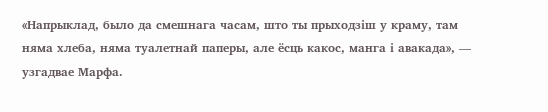«Напрыклад, было да смешнага часам, што ты прыходзіш у краму, там няма хлеба, няма туалетнай паперы, але ёсць какос, манга і авакада», — узгадвае Марфа.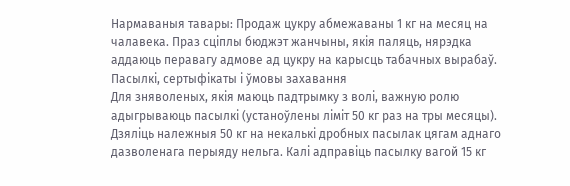Нармаваныя тавары: Продаж цукру абмежаваны 1 кг на месяц на чалавека. Праз сціплы бюджэт жанчыны, якія паляць, нярэдка аддаюць перавагу адмове ад цукру на карысць табачных вырабаў.
Пасылкі, сертыфікаты і ўмовы захавання
Для зняволеных, якія маюць падтрымку з волі, важную ролю адыгрываюць пасылкі (устаноўлены ліміт 50 кг раз на тры месяцы). Дзяліць належныя 50 кг на некалькі дробных пасылак цягам аднаго дазволенага перыяду нельга. Калі адправіць пасылку вагой 15 кг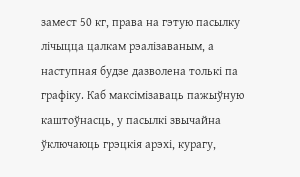замест 50 кг, права на гэтую пасылку лічыцца цалкам рэалізаваным, а наступная будзе дазволена толькі па графіку. Каб максімізаваць пажыўную каштоўнасць, у пасылкі звычайна ўключаюць грэцкія арэхі, курагу,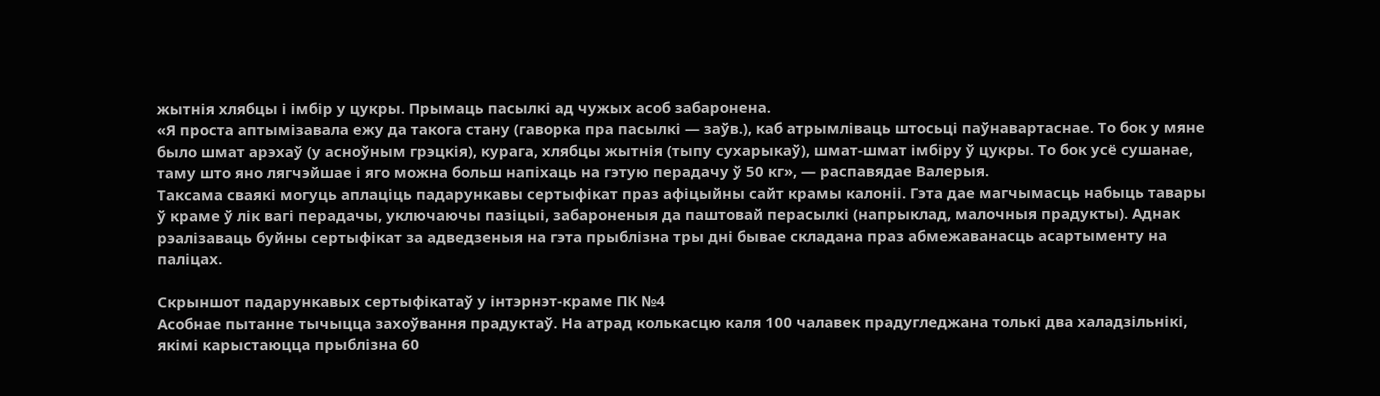жытнія хлябцы і імбір у цукры. Прымаць пасылкі ад чужых асоб забаронена.
«Я проста аптымізавала ежу да такога стану (гаворка пра пасылкі — заўв.), каб атрымліваць штосьці паўнавартаснае. То бок у мяне было шмат арэхаў (у асноўным грэцкія), курага, хлябцы жытнія (тыпу сухарыкаў), шмат-шмат імбіру ў цукры. То бок усё сушанае, таму што яно лягчэйшае і яго можна больш напіхаць на гэтую перадачу ў 50 кг», — распавядае Валерыя.
Таксама сваякі могуць аплаціць падарункавы сертыфікат праз афіцыйны сайт крамы калоніі. Гэта дае магчымасць набыць тавары ў краме ў лік вагі перадачы, уключаючы пазіцыі, забароненыя да паштовай перасылкі (напрыклад, малочныя прадукты). Аднак рэалізаваць буйны сертыфікат за адведзеныя на гэта прыблізна тры дні бывае складана праз абмежаванасць асартыменту на паліцах.

Скрыншот падарункавых сертыфікатаў у інтэрнэт-краме ПК №4
Асобнае пытанне тычыцца захоўвання прадуктаў. На атрад колькасцю каля 100 чалавек прадугледжана толькі два халадзільнікі, якімі карыстаюцца прыблізна 60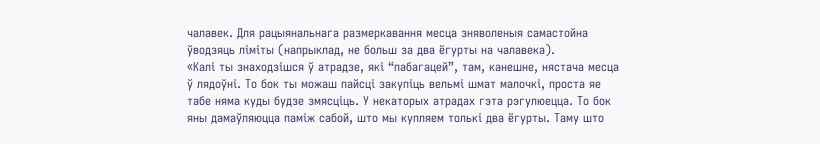чалавек. Для рацыянальнага размеркавання месца зняволеныя самастойна ўводзяць ліміты (напрыклад, не больш за два ёгурты на чалавека).
«Калі ты знаходзішся ў атрадзе, які “пабагацей”, там, канешне, нястача месца ў лядоўні. То бок ты можаш пайсці закупіць вельмі шмат малочкі, проста яе табе няма куды будзе змясціць. У некаторых атрадах гэта рэгулюецца. То бок яны дамаўляюцца паміж сабой, што мы купляем толькі два ёгурты. Таму што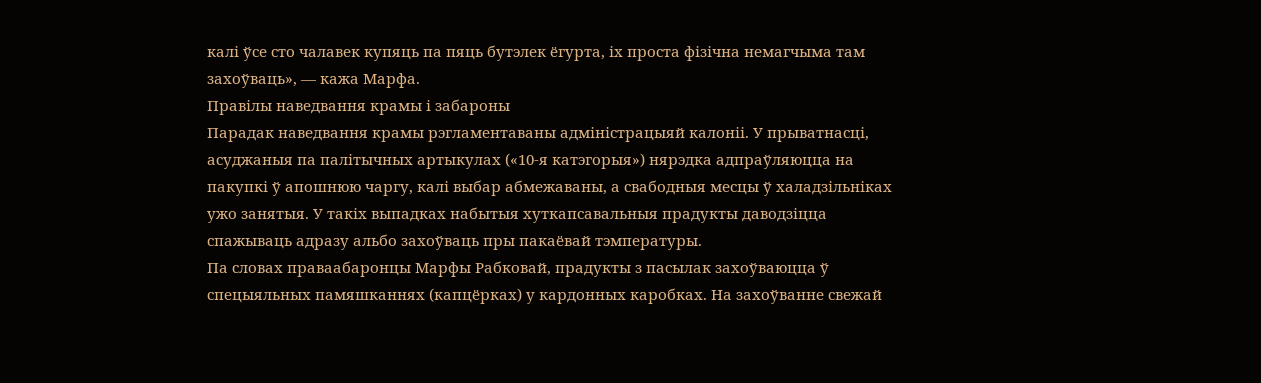калі ўсе сто чалавек купяць па пяць бутэлек ёгурта, іх проста фізічна немагчыма там захоўваць», — кажа Марфа.
Правілы наведвання крамы і забароны
Парадак наведвання крамы рэгламентаваны адміністрацыяй калоніі. У прыватнасці, асуджаныя па палітычных артыкулах («10-я катэгорыя») нярэдка адпраўляюцца на пакупкі ў апошнюю чаргу, калі выбар абмежаваны, а свабодныя месцы ў халадзільніках ужо занятыя. У такіх выпадках набытыя хуткапсавальныя прадукты даводзіцца спажываць адразу альбо захоўваць пры пакаёвай тэмпературы.
Па словах праваабаронцы Марфы Рабковай, прадукты з пасылак захоўваюцца ў спецыяльных памяшканнях (капцёрках) у кардонных каробках. На захоўванне свежай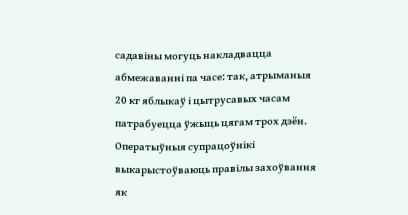садавіны могуць накладвацца абмежаванні па часе: так, атрыманыя 20 кг яблыкаў і цытрусавых часам патрабуецца ўжыць цягам трох дзён. Оператыўныя супрацоўнікі выкарыстоўваюць правілы захоўвання як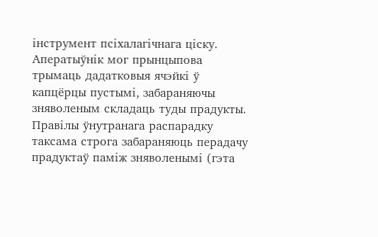інструмент псіхалагічнага ціску. Аператыўнік мог прынцыпова трымаць дадатковыя ячэйкі ў капцёрцы пустымі, забараняючы зняволеным складаць туды прадукты.
Правілы ўнутранага распарадку таксама строга забараняюць перадачу прадуктаў паміж зняволенымі (гэта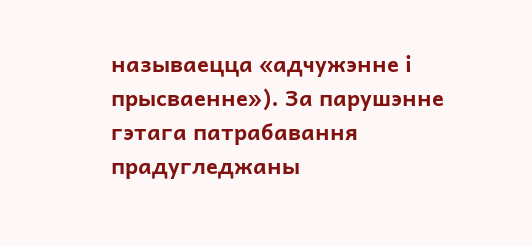называецца «адчужэнне і прысваенне»). За парушэнне гэтага патрабавання прадугледжаны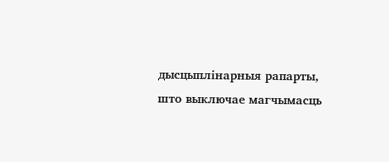дысцыплінарныя рапарты, што выключае магчымасць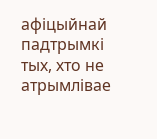афіцыйнай падтрымкі тых, хто не атрымлівае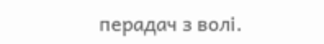перадач з волі.